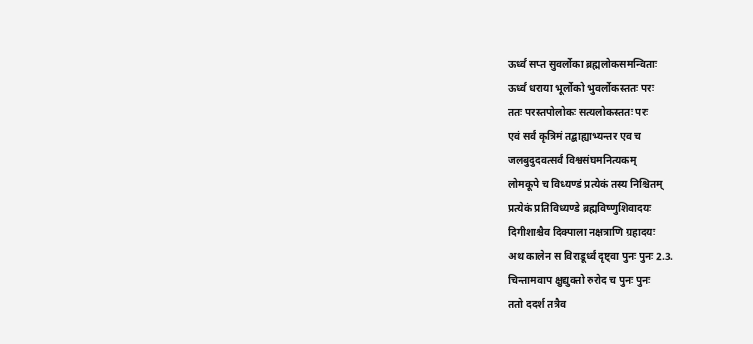ऊर्ध्वं सप्त सुवर्लोका ब्रह्मलोकसमन्विताः
ऊर्ध्वं धराया भूर्लोको भुवर्लोकस्ततः परः
ततः परस्तपोलोकः सत्यलोकस्ततः परः
एवं सर्वं कृत्रिमं तद्बाह्याभ्यन्तर एव च
जलबुदुदवत्सर्वं विश्वसंघमनित्यकम्
लोमकूपे च विध्यण्डं प्रत्येकं तस्य निश्चितम्
प्रत्येकं प्रतिविध्यण्डे ब्रह्मविष्णुशिवादयः
दिगीशाश्चैव दिक्पाला नक्षत्राणि ग्रहादयः
अथ कालेन स विराडूर्ध्वं दृष्ट्वा पुनः पुनः 2.3.
चिन्तामवाप क्षुद्युक्तो रुरोद च पुनः पुनः
ततो ददर्श तत्रैव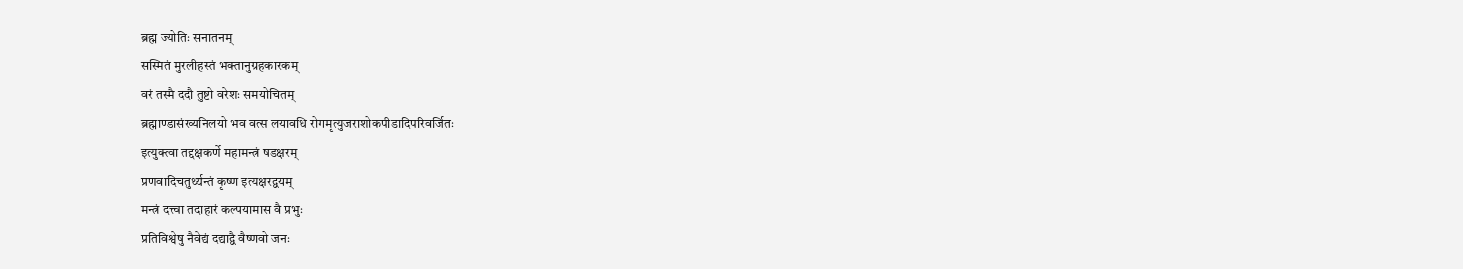ब्रह्म ज्योतिः सनातनम्
सस्मितं मुरलीहस्तं भक्तानुग्रहकारकम्
वरं तस्मै ददौ तुष्टो वरेशः समयोचितम्
ब्रह्माण्डासंख्यनिलयो भव वत्स लयावधि रोगमृत्युजराशोकपीडादिपरिवर्जितः
इत्युक्त्वा तद्दक्षकर्णे महामन्त्रं षडक्षरम्
प्रणवादिचतुर्थ्यन्तं कृष्ण इत्यक्षरद्वयम्
मन्त्रं दत्त्वा तदाहारं कल्पयामास वै प्रभुः
प्रतिविश्वेषु नैवेद्यं दद्याद्वै वैष्णवो जनः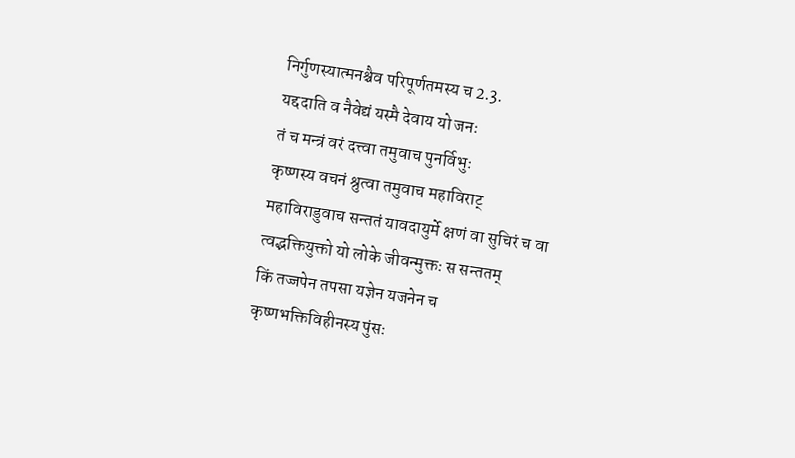निर्गुणस्यात्मनश्चैव परिपूर्णतमस्य च 2.3.
यद्ददाति व नैवेद्यं यस्मै देवाय यो जनः
तं च मन्त्रं वरं दत्त्वा तमुवाच पुनर्विभुः
कृष्णस्य वचनं श्रुत्वा तमुवाच महाविराट्
महाविराडुवाच सन्ततं यावदायुर्मे क्षणं वा सुचिरं च वा
त्वद्भक्तियुक्तो यो लोके जीवन्मुक्तः स सन्ततम्
किं तज्जपेन तपसा यज्ञेन यजनेन च
कृष्णभक्तिविहीनस्य पुंसः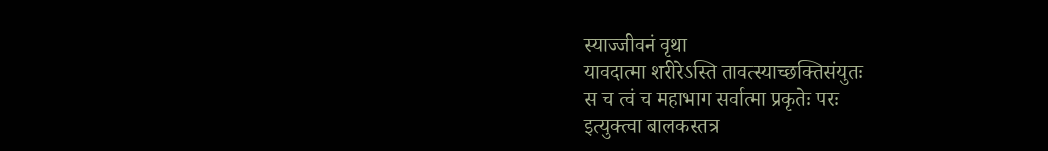स्याज्जीवनं वृथा
यावदात्मा शरीरेऽस्ति तावत्स्याच्छक्तिसंयुतः
स च त्वं च महाभाग सर्वात्मा प्रकृतेः परः
इत्युक्त्वा बालकस्तत्र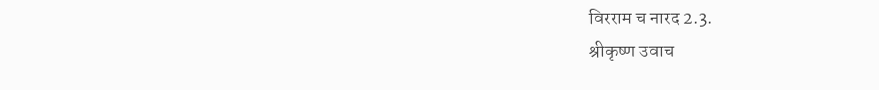विरराम च नारद 2.3.
श्रीकृष्ण उवाच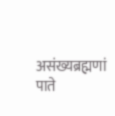असंख्यब्रह्मणां पाते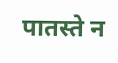पातस्ते न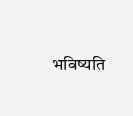भविष्यति